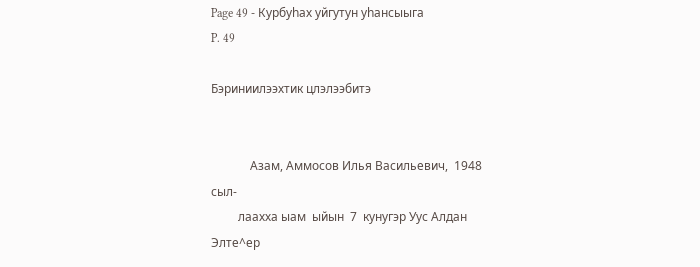Page 49 - Курбуһах уйгутун уһансыыга
P. 49

Бэриниилээхтик цлэлээбитэ


             Азам, Аммосов Илья Васильевич,  1948 сыл-
         лаахха ыам  ыйын  7  кунугэр Уус Алдан  Элте^ер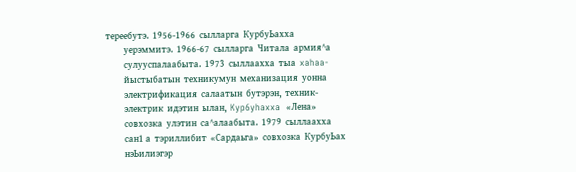тереебутэ.  1956-1966  сылларга  КурбуЬахха
         уерэммитэ.  1966-67  сылларга  Читала  армия^а
         сулууспалаабыта.  1973  сыллаахха  тыа  xahaa-
         йыстыбатын  техникумун  механизация  уонна
         электрификация  салаатын  бутэрэн,  техник-
         электрик  идэтин  ылан,  Kyp6yhaxxa  «Лена»
         совхозка  улэтин  са^алаабыта.  1979  сыллаахха
         сан1 а  тэриллибит  «Сардаьга»  совхозка  КурбуЬах
         нэЬилиэгэр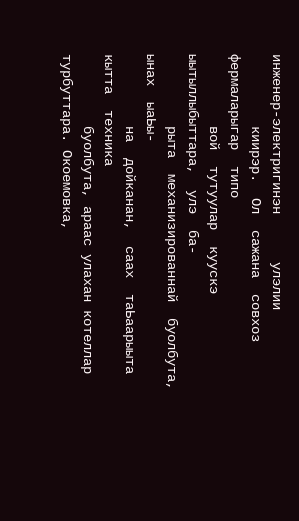инженер-электригинэн      улэлии
         киирэр.  Ол  сажана  совхоз  фермаларыгар  типо
         вой  тутуулар  куускэ  ыытыллыбыттара,  улэ  ба-
         рыта  механизированнай  буолбута,  ынах  ыаЬы-
         на  дойканан,  саах  таЬаарыыта  кытта  техника
         буолбута, араас улахан котеллар турбуттара. Окоемовка,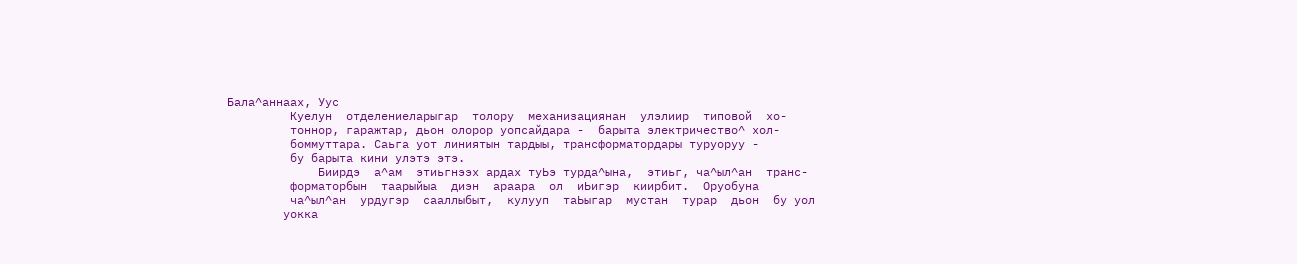Бала^аннаах, Уус
         Куелун  отделениеларыгар  толору  механизациянан  улэлиир  типовой  хо-
         тоннор, гаражтар, дьон олорор уопсайдара -  барыта электричество^ хол-
         боммуттара. Саьга уот линиятын тардыы, трансформатордары туруоруу -
         бу барыта кини улэтэ этэ.
             Биирдэ  а^ам  этиьгнээх ардах туЬэ турда^ына,  этиьг, ча^ыл^ан  транс-
         форматорбын  таарыйыа  диэн  араара  ол  иЬигэр  киирбит.  Оруобуна
         ча^ыл^ан  урдугэр  сааллыбыт,  кулууп  таЬыгар  мустан  турар  дьон  бу уол
        уокка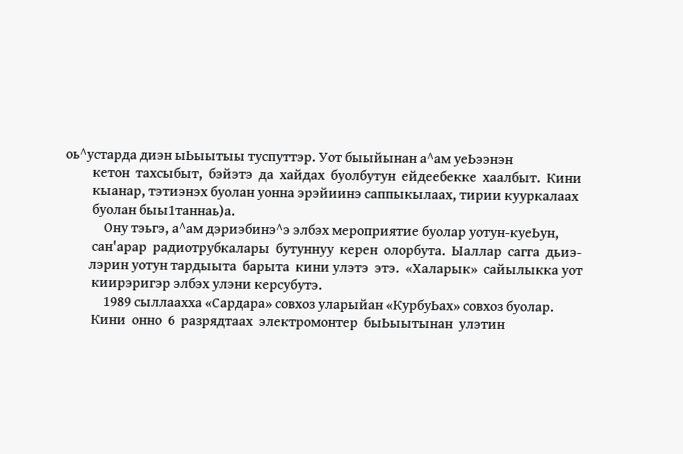оь^устарда диэн ыЬыытыы туспуттэр. Уот быыйынан а^ам уеЬээнэн
         кетон  тахсыбыт,  бэйэтэ  да  хайдах  буолбутун  ейдеебекке  хаалбыт.  Кини
         кыанар, тэтиэнэх буолан уонна эрэйиинэ саппыкылаах, тирии кууркалаах
         буолан быы1таннаь)а.
             Ону тэьгэ, а^ам дэриэбинэ^э элбэх мероприятие буолар уотун-куеЬун,
         сан'арар  радиотрубкалары  бутуннуу  керен  олорбута.  Ыаллар  сагга  дьиэ-
        лэрин уотун тардыыта  барыта  кини улэтэ  этэ.  «Халарык»  сайылыкка уот
         киирэригэр элбэх улэни керсубутэ.
             1989 сыллаахха «Сардара» совхоз уларыйан «КурбуЬах» совхоз буолар.
         Кини  онно  6  разрядтаах  электромонтер  быЬыытынан  улэтин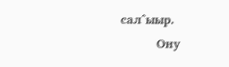сал^ыыр.
         Ону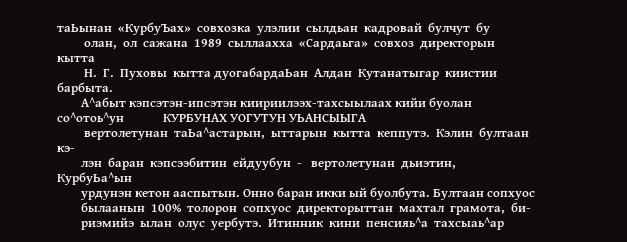таЬынан  «КурбуЪах»  совхозка  улэлии  сылдьан  кадровай  булчут  бу
         олан,  ол  сажана  1989  сыллаахха  «Сардаьга»  совхоз  директорын  кытта
         Н.  Г.  Пуховы  кытта дуогабардаЬан  Алдан  Кутанатыгар  киистии  барбыта.
        А^абыт кэпсэтэн-ипсэтэн киириилээх-тахсыылаах кийи буолан со^отоь^ун             КУРБУНАХ УОГУТУН УЬАНСЫЫГА
         вертолетунан  таЬа^астарын,  ыттарын  кытта  кеппутэ.  Кэлин  бултаан  кэ-
        лэн  баран  кэпсээбитин  ейдуубун  -   вертолетунан  дьиэтин,  КурбуЬа^ын
        урдунэн кетон ааспытын. Онно баран икки ый буолбута. Бултаан сопхуос
        былаанын  100%  толорон  сопхуос  директорыттан  махтал  грамота,  би-
        риэмийэ  ылан  олус  уербутэ.  Итинник  кини  пенсияь^а  тахсыаь^ар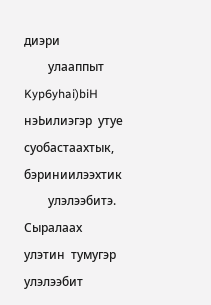диэри
        улааппыт  Kyp6yhai)biH  нэЬилиэгэр  утуе  суобастаахтык,  бэриниилээхтик
        улэлээбитэ.  Сыралаах  улэтин  тумугэр  улэлээбит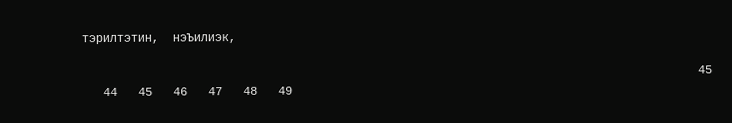тэрилтэтин,  нэЪилиэк,

                                                                                        45
   44   45   46   47   48   49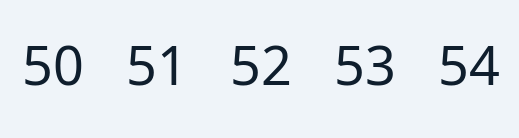50   51   52   53   54